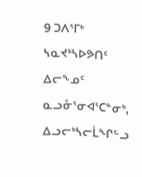9 ᑐᐱᕐᒥᒃ ᓴᓇᔪᒃᓴᐅᕗᑎᑦ ᐃᓕᖕᓄᑦ ᓇᓗᓁᕐᓂᐊᕐᑕᓐᓂᒃ, ᐃᓗᓕᒃᓴᓕᒫᖏᓪᓗ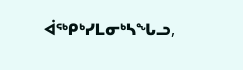ᐋᖅᑭᒃᓯᒪᓂᒃᓴᖓᓗ,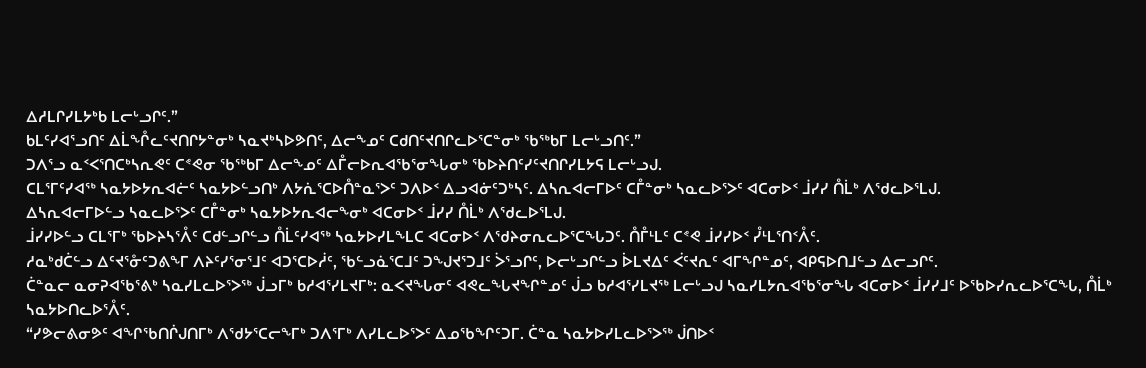ᐃᓱᒪᒋᓯᒪᔭᒃᑲ ᒪᓕᒡᓗᒋᑦ.”
ᑲᒪᑦᓯᐊᕐᓗᑎᑦ ᐃᒫᖎᓚᑦᔪᑎᒋᔭᓐᓂᒃ ᓴᓇᔪᒃᓴᐅᕗᑎᑦ, ᐃᓕᖕᓄᑦ ᑕᑯᑎᑦᔪᑎᒋᓚᐅᕐᑕᓐᓂᒃ ᖃᖅᑲᒥ ᒪᓕᒡᓗᑎᑦ.”
ᑐᐱᕐᓗ ᓇᑉᐸᕐᑎᑕᒃᓴᕆᕙᑦ ᑕᕝᕙᓂ ᖃᖅᑲᒥ ᐃᓕᖕᓄᑦ ᐃᒤᓕᐅᕆᐊᖃᕐᓂᖓᓂᒃ ᖃᐅᔨᑎᑦᓯᑦᔪᑎᒋᓯᒪᔭᕋ ᒪᓕᒡᓗᒍ.
ᑕᒪᕐᒥᑦᓯᐊᖅ ᓴᓇᔭᐅᔭᕆᐊᓖᑦ ᓴᓇᔭᐅᓪᓗᑎᒃ ᐱᔭᕇᕐᑕᐅᑍᓐᓇᕐᐳᑦ ᑐᐱᐅᑉ ᐃᓗᐊᓃᑦᑐᒃᓴᑦ. ᐃᓴᕆᐊᓕᒥᐅᑦ ᑕᒤᓐᓂᒃ ᓴᓇᓚᐅᕐᐳᑦ ᐊᑕᓂᐅᑉ ᒨᓯᓯ ᑍᒫᒃ ᐱᖁᓚᐅᕐᒪᒍ.
ᐃᓴᕆᐊᓕᒥᐅᓪᓗ ᓴᓇᓚᐅᕐᐳᑦ ᑕᒤᓐᓂᒃ ᓴᓇᔭᐅᔭᕆᐊᓕᖕᓂᒃ ᐊᑕᓂᐅᑉ ᒨᓯᓯ ᑍᒫᒃ ᐱᖁᓚᐅᕐᒪᒍ.
ᒨᓯᓯᐅᓪᓗ ᑕᒪᕐᒥᒃ ᖃᐅᔨᓴᕐᐰᑦ ᑕᑯᓪᓗᒋᓪᓗ ᑍᒫᑦᓯᐊᖅ ᓴᓇᔭᐅᓯᒪᖕᒪᑕ ᐊᑕᓂᐅᑉ ᐱᖁᔨᓂᕆᓚᐅᕐᑕᖓᑐᑦ. ᑍᒤᒻᒪᑦ ᑕᕝᕙ ᒨᓯᓯᐅᑉ ᓮᒻᒪᕐᑎᑉᐰᑦ.
ᓱᓇᒃᑯᑖᓪᓗ ᐃᑦᔪᕐᓁᑦᑐᕕᖕᒥ ᐱᔨᑦᓯᕐᓂᕐᒧᑦ ᐊᑐᕐᑕᐅᓲᑦ, ᖃᓪᓗᓈᕐᑕᒧᑦ ᑐᖑᔪᕐᑐᒧᑦ ᐴᕐᓗᒋᑦ, ᐅᓕᒡᓗᒋᓪᓗ ᐆᒪᔪᐃᑦ ᐹᑦᔪᕆᑦ ᐊᒥᖏᓐᓄᑦ, ᐊᑭᕋᐅᑎᒧᓪᓗ ᐃᓕᓗᒋᑦ.
ᑖᓐᓇᓕ ᓇᓂᕈᐊᖃᕐᕕᒃ ᓴᓇᓯᒪᓚᐅᕐᐳᖅ ᒎᓗᒥᒃ ᑲᓱᐊᕐᓯᒪᔪᒥᒃ: ᓇᐸᔪᖓᓂᑦ ᐊᕙᓚᖓᔪᖏᓐᓄᑦ ᒎᓗ ᑲᓱᐊᕐᓯᒪᔪᖅ ᒪᓕᒡᓗᒍ ᓴᓇᓯᒪᔭᕆᐊᖃᕐᓂᖓ ᐊᑕᓂᐅᑉ ᒨᓯᓯᒧᑦ ᐅᖃᐅᓯᕆᓚᐅᕐᑕᖓ, ᑍᒫᒃ ᓴᓇᔭᐅᑎᓚᐅᕐᐰᑦ.
“ᓯᕗᓕᕕᓂᕗᑦ ᐊᖏᖃᑎᒌᒍᑎᒥᒃ ᐱᖁᔭᕐᑕᓕᖕᒥᒃ ᑐᐱᕐᒥᒃ ᐱᓯᒪᓚᐅᕐᐳᑦ ᐃᓄᖃᖏᑦᑐᒥ. ᑖᓐᓇ ᓴᓇᔭᐅᓯᒪᓚᐅᕐᐳᖅ ᒎᑎᐅᑉ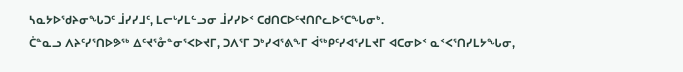ᓴᓇᔭᐅᖁᔨᓂᖓᑐᑦ ᒨᓯᓯᒧᑦ, ᒪᓕᒡᓯᒪᓪᓗᓂ ᒨᓯᓯᐅᑉ ᑕᑯᑎᑕᐅᑦᔪᑎᒋᓚᐅᕐᑕᖓᓂᒃ.
ᑖᓐᓇᓗ ᐱᔨᑦᓯᕐᑎᐅᕗᖅ ᐃᑦᔪᕐᓁᓐᓂᕐᐸᐅᔪᒥ, ᑐᐱᕐᒥ ᑐᒃᓯᐊᕐᕕᖕᒥ ᐋᖅᑭᑦᓯᐊᕐᓯᒪᔪᒥ ᐊᑕᓂᐅᑉ ᓇᑉᐸᕐᑎᓯᒪᔭᖓᓂ,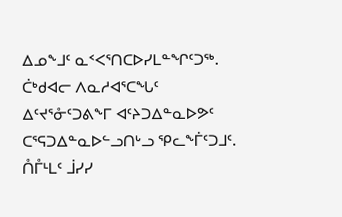ᐃᓄᖕᒧᑦ ᓇᑉᐸᕐᑎᑕᐅᓯᒪᓐᖏᑦᑐᖅ.
ᑖᒃᑯᐊᓕ ᐱᓇᓱᐊᕐᑕᖓᑦ ᐃᑦᔪᕐᓁᑦᑐᕕᖕᒥ ᐊᑦᔨᑐᐃᓐᓇᐅᕗᑦ ᑕᕐᕋᑐᐃᓐᓇᐅᓪᓗᑎᒡᓗ ᕿᓚᖕᒦᑦᑐᒧᑦ. ᑍᒤᒻᒪᑦ ᒨᓯᓯ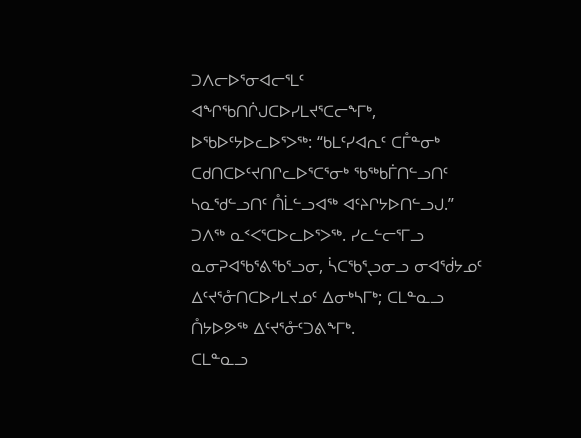ᑐᐱᓕᐅᕐᓂᐊᓕᕐᒪᑦ ᐊᖏᖃᑎᒌᒍᑕᐅᓯᒪᔪᕐᑕᓕᖕᒥᒃ, ᐅᖃᐅᑦᔭᐅᓚᐅᕐᐳᖅ: “ᑲᒪᑦᓯᐊᕆᑦ ᑕᒤᓐᓂᒃ ᑕᑯᑎᑕᐅᑦᔪᑎᒋᓚᐅᕐᑕᕐᓂᒃ ᖃᖅᑲᒦᑎᓪᓗᑎᑦ ᓴᓇᖁᓪᓗᑎᑦ ᑍᒫᓪᓗᐊᖅ ᐊᑦᔨᒋᔭᐅᑎᓪᓗᒍ.”
ᑐᐱᖅ ᓇᑉᐸᕐᑕᐅᓚᐅᕐᐳᖅ. ᓯᓚᓪᓕᕐᒥᓗ ᓇᓂᕈᐊᖃᕐᕕᖃᕐᓗᓂ, ᓵᑕᖃᕐᖢᓂᓗ ᓂᐊᖂᔭᓄᑦ ᐃᑦᔪᕐᓁᑎᑕᐅᓯᒪᔪᓄᑦ ᐃᓂᒃᓴᒥᒃ; ᑕᒪᓐᓇᓗ ᑍᔭᐅᕗᖅ ᐃᑦᔪᕐᓁᑦᑐᕕᖕᒥᒃ.
ᑕᒪᓐᓇᓗ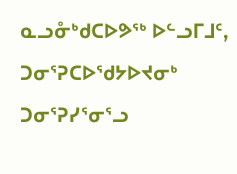ᓇᓗᓁᒃᑯᑕᐅᕗᖅ ᐅᓪᓗᒥᒧᑦ, ᑐᓂᕐᕈᑕᐅᖁᔭᐅᔪᓂᒃ ᑐᓂᕐᕈᓯᕐᓂᕐᓗ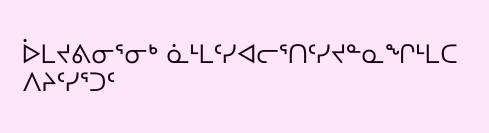ᐆᒪᔪᕕᓂᕐᓂᒃ ᓈᒻᒪᑦᓯᐊᓕᕐᑎᑦᓯᔪᓐᓇᖏᒻᒪᑕ ᐱᔨᑦᓯᕐᑐᑦ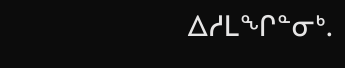ᐃᓱᒪᖏᓐᓂᒃ.